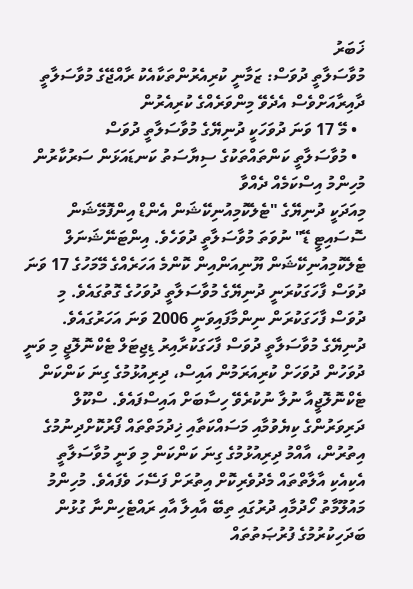ޚަބަރު
މުވާސަލާތީ ދުވަސް: ޒަމާނީ ކުރިއެރުންތަކާއެކު ރާއްޖޭގެ މުވާސަލާތީ ދާއިރާއަށްވެސް އެދެވޭ މިންވަރެއްގެ ކުރިއެރުން
  • މޭ 17 ވަނަ ދުވަހަކީ ދުނިޔޭގެ މުވާސަލާތީ ދުވަސް
  • މުވާސަލާތީ ކަންތައްތަކުގެ ސިޔާސަތު ކަނޑައަޅަން ސަރުކާރުން މުހިންމު އިސްކަމެއް ދެއްވާ
މިއަދަކީ ދުނިޔޭގެ "ޓެލެކޮމިއުނިކޭޝަން އެންޑް އިންފޮމޭޝަން ސޮސައިޓީ ޑޭ" ނުވަތަ މުވާސަލާތީ ދުވަހެވެ. އިންޓަނޭޝަނަލް ޓެލެކޮމިއުނިކޭޝަން ޔޫނިއަންއިން ކޮންމެ އަހަރެއްގެ މޭމަހުގެ 17 ވަނަ ދުވަސް ފާހަގަކުރަނީ ދުނިޔޭގެ މުވާސަލާތީ ދުވަހުގެ ގޮތުގައެވެ. މި ދުވަސް ފާހަގަކުރަން ނިންމާފައިވަނީ 2006 ވަނަ އަހަރުގައެވެ.
ދުނިޔޭގެ މުވާސަލާތީ ދުވަސް ފާހަގަކުރާއިރު ޑިޖިޓަލް ޓެކްނޮލޮޖީ މި ވަނީ ދުވަހުން ދުވަހަށް ކުރިއަރަމުން އައިސް، ދިރިއުޅުމުގެ ގިނަ ކަންކަން ޓެކްނޮލޮޖީއާ ނުލާ ނުކުރެވޭ ހިސާބަށް އައިސްފައެވެ. ސްކޫލް ދަރިވަރުންގެ ކިޔެވުމާއި މަސައްކަތާއި ޚިދުމަތްތައް ފޯރުކޮށްދިނުމުގެ އިތުރުން، އާއްމު ދިރިއުޅުމުގެ ގިނަ ކަންކަން މި ވަނީ މުވާސަލާތީ އެކިއެކި އާލާތްތައް މެދުވެރިކޮށް އިތުރަށް ފަސޭހަ ވެފައެވެ. މުހިންމު މައުލޫމާތު ހޯދުމާއި ދުރުގައި ތިބޭ އާއިލާ އާއި ރައްޓެހިންނާ ގުޅުން ބަދަހިކުރުމުގެ ފުރުޞަތުތައް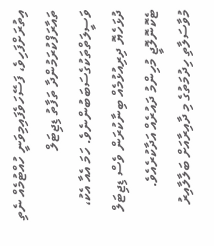އިތުރަށްފަހިވެ، ފަސޭހަވެފައިމިވަނީ ހުއްޓުމެއް ނެތި ތައާރަފްކުރަމުންދާ ތަފާތު ޑިޖިޓަލް ވަސީލަތްތަކުގެސަބަބުންނެވެ. ހަމަ އެއާ އެކު، ދުޅަހެޔޮ ދިރިއުޅުމެއް ބިނާކުރަން ވެސް ޑިޖިޓަލް ޓެކޮނޮލޮޖީ މުހިންމު ދައުރެއް އަދާކުރެއެވެ.
މުވާސަލާތި ހިދުމަތުގެ މި ދާއިރާއަށް ބަލާލާއިރު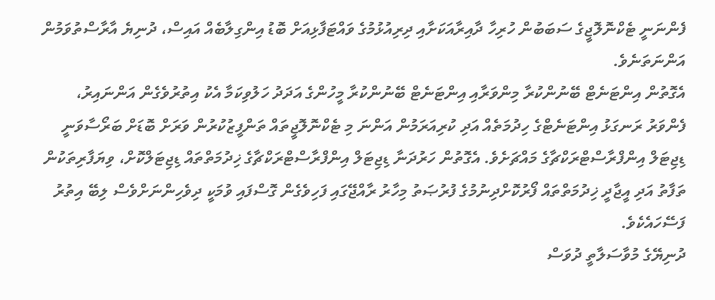ފެންނަނީ ޓެކްނޮލޮޖީގެ ސަބަބުން ހުރިހާ ދާއިރާއަކަށާއި ދިރިއުޅުމުގެ ވައްޓަފާޅިއަށް ބޮޑު އިންގިލާބެއް އައިސް، ދުނިޔެ އާރާސްތުވަމުން އަންނަތަނެވެ.
އެގޮތުން އިންޓަނެޓް ބޭނުންކުރާ މިންވަރާއި އިންޓަނެޓް ބޭނުންކުރާ މީހުންގެ އަދަދު ހަލުވިކަމާ އެކު އިތުރުވެގެން އަންނައިރު، ފެންވަރު ރަނގަޅު އިންޓަނެޓްގެ ހިދުމަތެއް އަދި ކުރިއަރަމުން އަންނަ މި ޓެކްނޮލޮޖީތައް ތަންފީޒުކުރުން ވަރަށް ބޮޑަށް ބަރޯސާވަނީ ޑިޖިޓަލް އިންފްރާސްޓްރަކްޗާގެ މައްޗަށެވެ. އެގޮތުން ހަރުދަނާ ޑިޖިޓަލް އިންފްރާސްޓްރަކްޗާގެ ޚިދުމަތްތައް ޑިޖިޓަލްކޮށް، ވިޔަފާރިތަކުން ތަފާތު އަދި އީޖާދީ ޚިދުމަތްތައް ފޯރުކޮށްދިނުމުގެ ފުރުޞަތު މިހާރު ރާއްޖޭގައި ފަހިވެގެން ގޮސްފައި ވުމަކީ ދިވެހިންނަށްވެސް ލިބޭ އިތުރު ފަސޭހައެކެވެ.
ދުނިޔޭގެ މުވާސަލާތީ ދުވަސް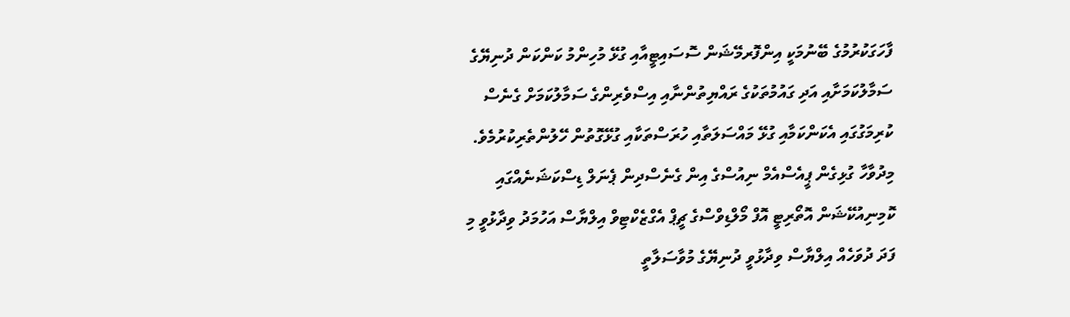ފާހަގަކުރުމުގެ ބޭނުމަކީ އިންފޮރމޭޝަން ސޮސައިޓީއާއި ގުޅޭ މުހިންމު ކަންކަން ދުނިޔޭގެ ސަމާލުކަމަށާއި އަދި ގައުމުތަކުގެ ރައްޔިތުންނާއި އިސްވެރިންގެ ސަމާލުކަމަށް ގެނެސް ކުރިމަގުގައި އެކަންކަމާއި ގުޅޭ މައްސަލަތާއި ހުރަސްތަކާއި ގުޅޭގޮތުން ހޭލުންތެރިކުރުމެވެ.
މިދުވާހާ ގުޅިގެން ޕީއެސްއެމް ނިއުސްގެ އިން ގެނެސްދިން ޕެނަލް ޑިސްކަޝަނެއްގައި ކޮމިނިއުކޭޝަން އޮތޯރިޓީ އޮފް މޯލްޑިވްސްގެ ޗީޕް އެގްޒެކްޓިވް އިލްޔާސް އަހުމަދު ވިދާޅުވީ މި ފަދަ ދުވަހެއް އިލްޔާސް ވިދާޅުވީ ދުނިޔޭގެ މުވާސަލާތީ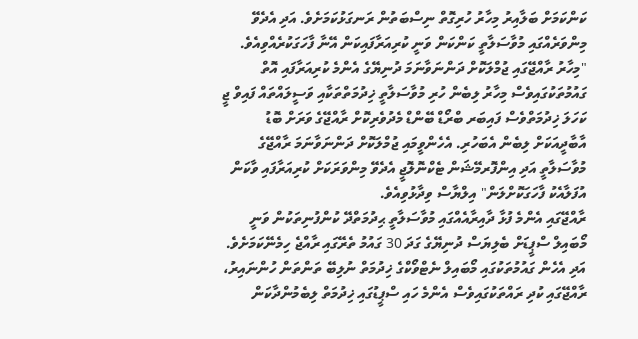ކަންކަމަށް ބަލާއިރު މިހާރު ހުރިގޮތް ނިސްބަތުން ރަނގަޅުކަމަށެވެ. އަދި އެދެވޭ މިންވަރެއްގައި މުވާސަލާތީ ކަންކަން ވަނީ ކުރިއަރާފައިކަން އޭނާ ފާހަގަކުރެއްވިއެވެ.
"މިހާރު ރާއްޖޭގައި ޖުމްލަކޮށް ދަންނަވާނަމަ ދުނިޔޭގެ އެންމެ ކުރިއަރާފައި އޮތް ގައުމުތަކުގައިވެސް މިހާރު ލިބެން ހުރި މުވާސަލާތީ ޚިދުމަތްތަކާއި ވަސީލައްތައް ފައިވް ޖީ ކަހަލަ ޚިދުމަތްވެސް ފައިބަރ ބްރޯޑް ބޭންޑް މެދުވެރިކޮށް ރާއްޖޭގެ ވަރަށް ބޮޑު އާބާދީއަކަށް ލިބެން އެބަހުރި. އެހެންވީމައި ޖުމްލަކޮށް ދަންނަވާނަމަ ރާއްޖޭގެ މުވާސަލާތީ އަދި އިންފޮރމޭޝަން ޓެކްނޮލޮޖީ އެދެވޭ މިންވަރަކަށް ކުރިއަރާފައި ވާކަން އުފަލާއެކު ފާހަގަކޮށްލަން" އިލްޔާސް ވިދާޅުވިއެވެ.
ރާއްޖޭގައި އެންމެ ފުޅާ ދާއިރާއެއްގައި މުވާސަލާތީ ޙިދުމަތްދޭ ކުންފުނިތަކުން ވަނީ މޯބައިލް ސްޕީޑަށް ބެލިޔަސް ދުނިޔޭގެ ގަދަ 30 ގައުމު ތެރޭގައި ރާއްޖެ ހިމެނޭކަމަށެވެ. އަދި އެހެން ގައުމުތަކުގައި މޯބައިލް ނެޓްވޯކްގެ ޚިދުމަތް ނުލިބޭ ތަންތަން ހުންނައިރު، ރާއްޖޭގައި ކުދި ރައްތަކުގައިވެސް އެންމެ ހައި ސްޕީޑުގައި ޚިދުމަތް ލިބެމުންދާކަން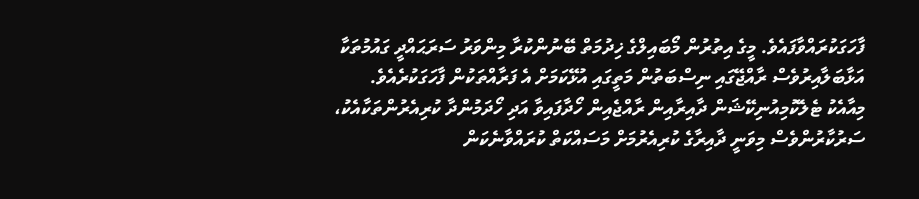ފާހަގަކުރައްވާފައެވެ. މީގެ އިތުރުން މޯބައިލްގެ ޚިދުމަތް ބޭނުންކުރާ މިންވަރު ސަރަޙައްދީ ގައުމުތަކާ އަޅާބަލާއިރުވެސް ރާއްޖޭގައި ނިސްބަތުން މަތީގައި އުޅޭކަމަށް އެ ފަރާއްތަކުން ފާހަގަކުރެއެވެ.
މިއާއެކު ޓެލެކޮމިއުނިކޭޝަން ދާއިރާއިން ރާއްޖެއިން ހޯދާފައިވާ އަދި ހޯދަމުންދާ ކުރިއެރުންތަކާއެކު، ސަރުކާރުންވެސް މިވަނީ ދާއިރާގެ ކުރިއެރުމަށް މަސައްކަތް ކުރައްވާނެކަން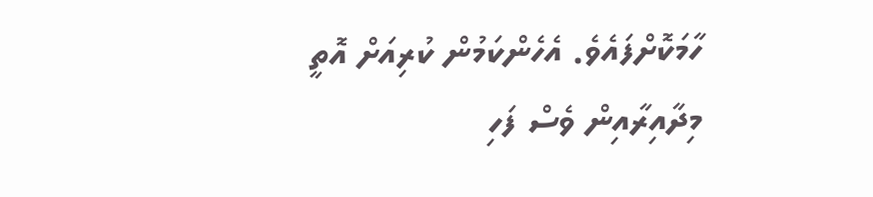ހާމަކޮށްފައެވެ. އެހެންކަމުން ކުރިއަށް އޮތީ މިދާއިރާއިން ވެސް ފަހި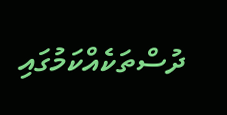ދުސްތަކެއްކަމުގައި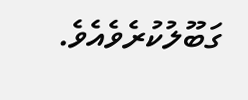ގަބޫލުކުރެވެއެވެ.